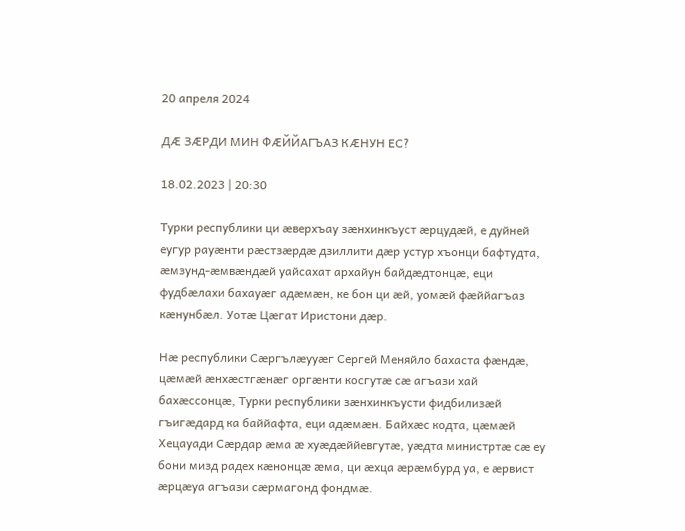20 апреля 2024

ДÆ ЗÆРДИ МИН ФÆЙЙАГЪАЗ КÆНУН ЕС?

18.02.2023 | 20:30

Турки республики ци æверхъау зæнхинкъуст æрцудæй, е дуйней еугур рауæнти рæстзæрдæ дзиллити дæр устур хъонци бафтудта, æмзунд-æмвæндæй уайсахат архайун байдæдтонцæ, еци фудбæлахи бахауæг адæмæн, ке бон ци æй, уомæй фæййагъаз кæнунбæл. Уотæ Цæгат Иристони дæр.

Нæ республики Сæргълæууæг Сергей Меняйло бахаста фæндæ, цæмæй æнхæстгæнæг оргæнти косгутæ сæ агъази хай бахæссонцæ, Турки республики зæнхинкъусти фидбилизæй гъигæдард ка баййафта, еци адæмæн. Байхæс кодта, цæмæй Хецауади Сæрдар æма æ хуæдæййевгутæ, уæдта министртæ сæ еу бони мизд радех кæнонцæ æма, ци æхца æрæмбурд уа, е æрвист æрцæуа агъази сæрмагонд фондмæ.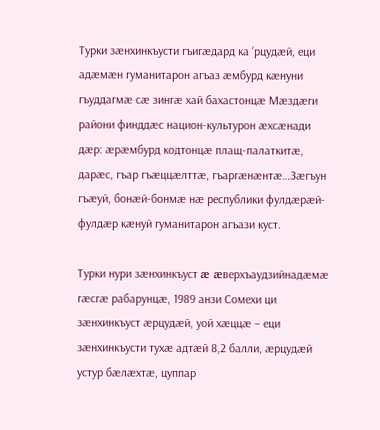Турки зæнхинкъусти гъигæдард ка ’рцудæй, еци адæмæн гуманитарон агъаз æмбурд кæнуни гъуддагмæ сæ зингæ хай бахастонцæ Мæздæги райони финддæс национ-культурон æхсæнади дæр: æрæмбурд кодтонцæ плащ-палаткитæ, дарæс, гъар гъæццæлттæ, гъаргæнæнтæ…Зæгъун гъæуй, бонæй-бонмæ нæ республики фулдæрæй-фулдæр кæнуй гуманитарон агъази куст.

Турки нури зæнхинкъуст æ æверхъаудзийнадæмæ гæсгæ рабарунцæ, 1989 анзи Сомехи ци зæнхинкъуст æрцудæй, уой хæццæ – еци зæнхинкъусти тухæ адтæй 8,2 балли, æрцудæй устур бæлæхтæ, цуппар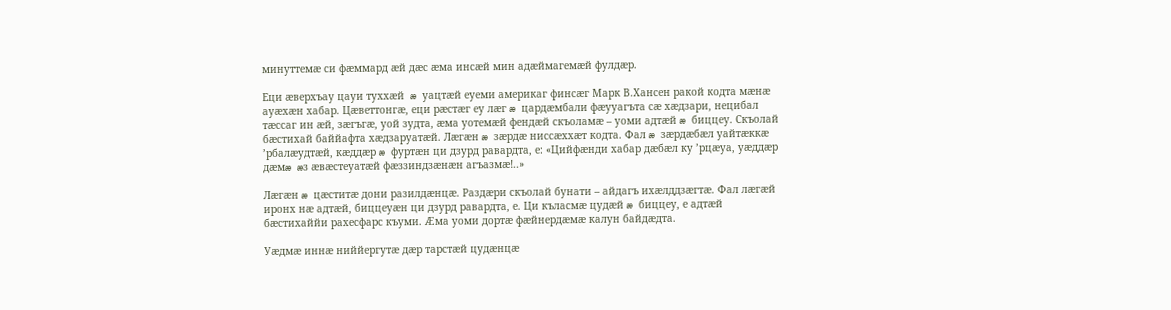минуттемæ си фæммард æй дæс æма инсæй мин адæймагемæй фулдæр.

Еци æверхъау цауи туххæй  æ уацтæй еуеми америкаг финсæг Марк В.Хансен ракой кодта мæнæ ауæхæн хабар. Цæветтонгæ, еци рæстæг еу лæг æ цардæмбали фæууагъта сæ хæдзари, нецибал тæссаг ин æй, зæгъгæ, уой зудта, æма уотемæй фендæй скъоламæ – уоми адтæй æ биццеу. Скъолай бæстихай баййафта хæдзаруатæй. Лæгæн æ зæрдæ ниссæххæт кодта. Фал æ зæрдæбæл уайтæккæ ’рбалæудтæй, кæддæр æ фуртæн ци дзурд равардта, е: «Цийфæнди хабар дæбæл ку ’рцæуа, уæддæр дæмæ æз æвæстеуатæй фæззиндзæнæн агъазмæ!..»

Лæгæн æ цæститæ дони разилдæнцæ. Раздæри скъолай бунати – айдагъ ихæлддзæгтæ. Фал лæгæй иронх нæ адтæй, биццеуæн ци дзурд равардта, е. Ци къласмæ цудæй æ биццеу, е адтæй бæстихаййи рахесфарс къуми. Æма уоми дортæ фæйнердæмæ калун байдæдта.

Уæдмæ иннæ ниййергутæ дæр тарстæй цудæнцæ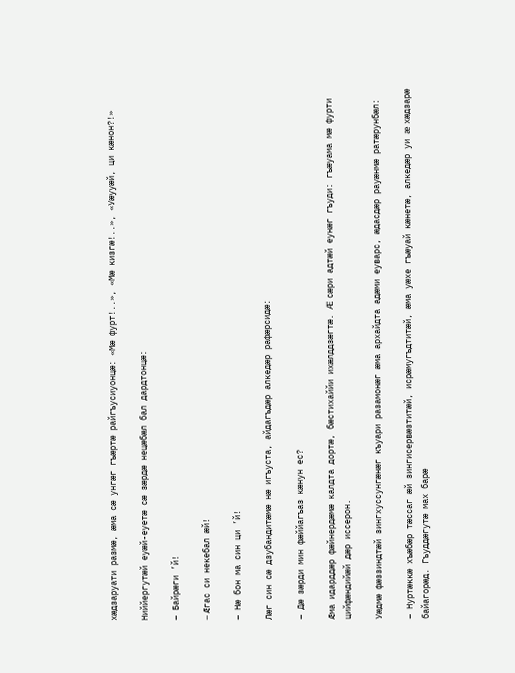хæдзаруати размæ, æма сæ унгæг гъæртæ райгъусиуонцæ: «Мæ фурт!..», «Мæ кизгæ!..», «Уæууæй, ци кæнон?!»

Ниййергутæй еуæй-еуетæ сæ зæрдæ нецæбæл бал дардтонцæ:

– Байрæги ’й!

– Æгас си некебал æй!

– Нæ бон ма син ци ’й!

Лæг син сæ дзубандитæмæ нæ игъуста, айдагъдæр алкедæр рафæрсидæ:

– Дæ зæрди мин фæййагъаз кæнун ес?

Æма идарддæр фæйнердæмæ калдта дортæ, бæстихаййи ихæлддзæгтæ. Æ сæри адтæй еунæг гъуди: гъæуама мæ фурти цийфæндийæй дæр иссерон.

Уæдмæ фæззиндтæй зингхуссунгæнæг къуари разамонæг æма архайдта адæми еуварс, æдасдæр рауæнмæ ратæрунбæл:

– Нуртæккæ хъæбæр тæссаг æй зингисервæзтитæй, исрæмугъдтитæй, æма уæхе гъæуай кæнетæ, алкедæр уи æ хæдзарæ байагорæд. Гъуддæгутæ мах барæ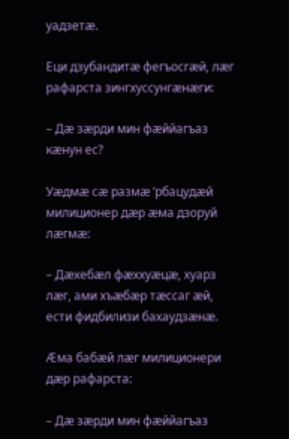уадзетæ.

Еци дзубандитæ фегъосгæй, лæг рафарста зингхуссунгæнæги:

– Дæ зæрди мин фæййагъаз кæнун ес?

Уæдмæ сæ размæ ’рбацудæй милиционер дæр æма дзоруй лæгмæ:

– Дæхебæл фæххуæцæ, хуарз лæг, ами хъæбæр тæссаг æй, ести фидбилизи бахаудзæнæ.

Æма бабæй лæг милиционери дæр рафарста:

– Дæ зæрди мин фæййагъаз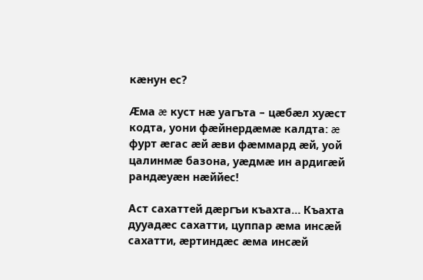кæнун ес?

Æма æ куст нæ уагъта – цæбæл хуæст кодта, уони фæйнердæмæ калдта: æ фурт æгас æй æви фæммард æй, уой цалинмæ базона, уæдмæ ин ардигæй рандæуæн нæййес!

Аст сахаттей дæргъи къахта… Къахта дууадæс сахатти, цуппар æма инсæй сахатти, æртиндæс æма инсæй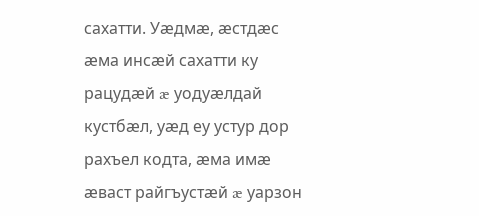сахатти. Уæдмæ, æстдæс æма инсæй сахатти ку рацудæй æ уодуæлдай кустбæл, уæд еу устур дор рахъел кодта, æма имæ æваст райгъустæй æ уарзон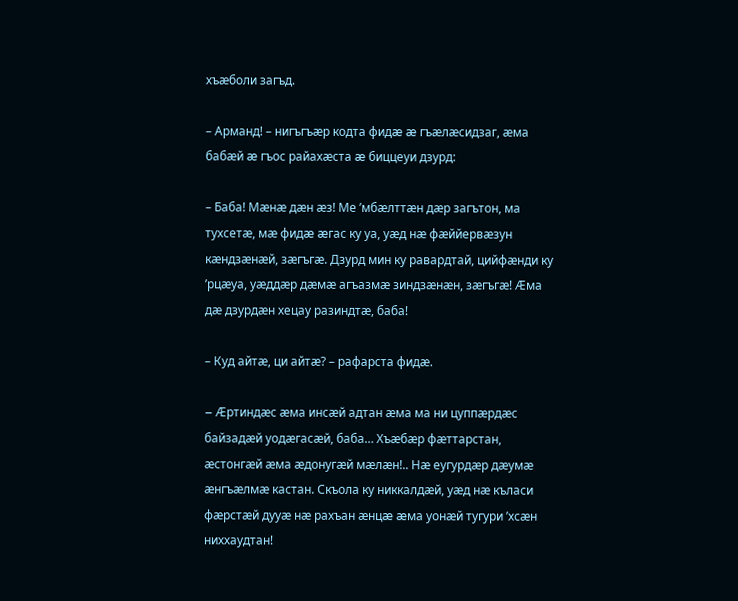хъæболи загъд.

– Арманд! – нигъгъæр кодта фидæ æ гъæлæсидзаг, æма бабæй æ гъос райахæста æ биццеуи дзурд:

– Баба! Мæнæ дæн æз! Ме ’мбæлттæн дæр загътон, ма тухсетæ, мæ фидæ æгас ку уа, уæд нæ фæййервæзун кæндзæнæй, зæгъгæ. Дзурд мин ку равардтай, цийфæнди ку ’рцæуа, уæддæр дæмæ агъазмæ зиндзæнæн, зæгъгæ! Æма дæ дзурдæн хецау разиндтæ, баба!

– Куд айтæ, ци айтæ? – рафарста фидæ.

– Æртиндæс æма инсæй адтан æма ма ни цуппæрдæс байзадæй уодæгасæй, баба… Хъæбæр фæттарстан, æстонгæй æма æдонугæй мæлæн!.. Нæ еугурдæр дæумæ æнгъæлмæ кастан. Скъола ку никкалдæй, уæд нæ къласи фæрстæй дууæ нæ рахъан æнцæ æма уонæй тугури ’хсæн ниххаудтан!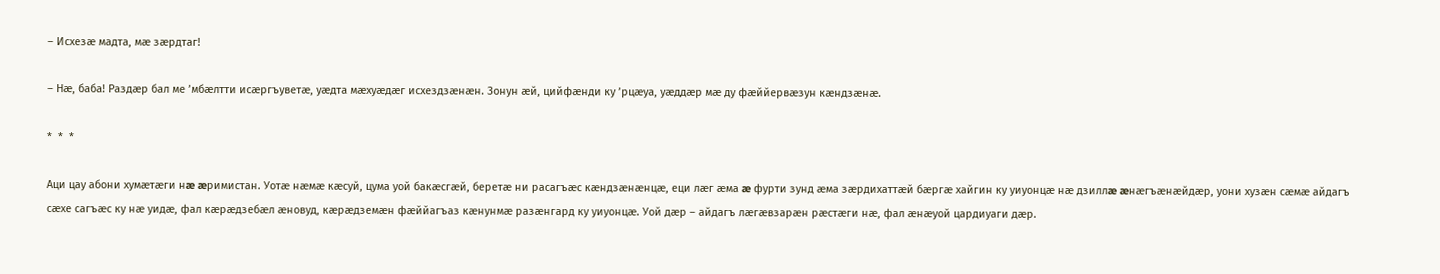– Исхезæ мадта, мæ зæрдтаг!

– Нæ, баба! Раздæр бал ме ’мбæлтти исæргъуветæ, уæдта мæхуæдæг исхездзæнæн. Зонун æй, цийфæнди ку ’рцæуа, уæддæр мæ ду фæййервæзун кæндзæнæ.

*  *  *

Аци цау абони хумæтæги нæ æримистан. Уотæ нæмæ кæсуй, цума уой бакæсгæй, беретæ ни расагъæс кæндзæнæнцæ, еци лæг æма æ фурти зунд æма зæрдихаттæй бæргæ хайгин ку уиуонцæ нæ дзиллæ æнæгъæнæйдæр, уони хузæн сæмæ айдагъ сæхе сагъæс ку нæ уидæ, фал кæрæдзебæл æновуд, кæрæдземæн фæййагъаз кæнунмæ разæнгард ку уиуонцæ. Уой дæр – айдагъ лæгæвзарæн рæстæги нæ, фал æнæуой цардиуаги дæр.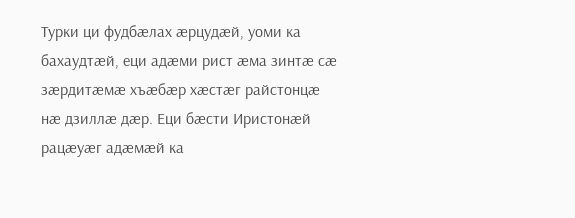Турки ци фудбæлах æрцудæй, уоми ка бахаудтæй, еци адæми рист æма зинтæ сæ зæрдитæмæ хъæбæр хæстæг райстонцæ нæ дзиллæ дæр. Еци бæсти Иристонæй рацæуæг адæмæй ка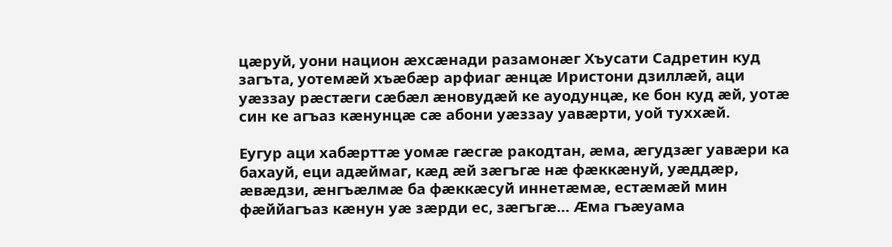цæруй, уони национ æхсæнади разамонæг Хъусати Садретин куд загъта, уотемæй хъæбæр арфиаг æнцæ Иристони дзиллæй, аци уæззау рæстæги сæбæл æновудæй ке ауодунцæ, ке бон куд æй, уотæ син ке агъаз кæнунцæ сæ абони уæззау уавæрти, уой туххæй.

Еугур аци хабæрттæ уомæ гæсгæ ракодтан, æма, æгудзæг уавæри ка бахауй, еци адæймаг, кæд æй зæгъгæ нæ фæккæнуй, уæддæр, æвæдзи, æнгъæлмæ ба фæккæсуй иннетæмæ, естæмæй мин фæййагъаз кæнун уæ зæрди ес, зæгъгæ… Æма гъæуама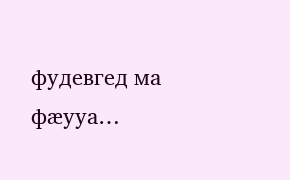фудевгед ма фæууа…